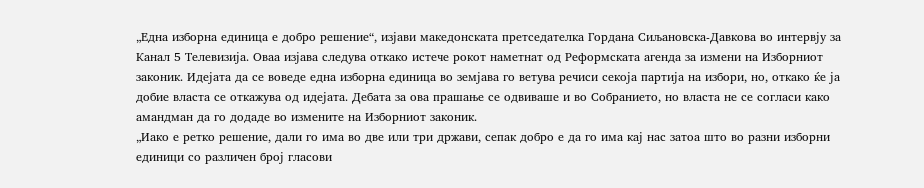„Една изборна единица е добро решение“, изјави македонската претседателка Гордана Сиљановска-Давкова во интервју за Канал 5 Телевизија. Оваа изјава следува откако истече рокот наметнат од Реформската агенда за измени на Изборниот законик. Идејата да се воведе една изборна единица во земјава го ветува речиси секоја партија на избори, но, откако ќе ја добие власта се откажува од идејата. Дебата за ова прашање се одвиваше и во Собранието, но власта не се согласи како амандман да го додаде во измените на Изборниот законик.
„Иако е ретко решение, дали го има во две или три држави, сепак добро е да го има кај нас затоа што во разни изборни единици со различен број гласови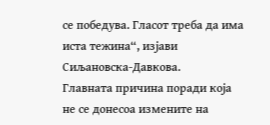се победува. Гласот треба да има иста тежина“, изјави Сиљановска-Давкова.
Главната причина поради која не се донесоа измените на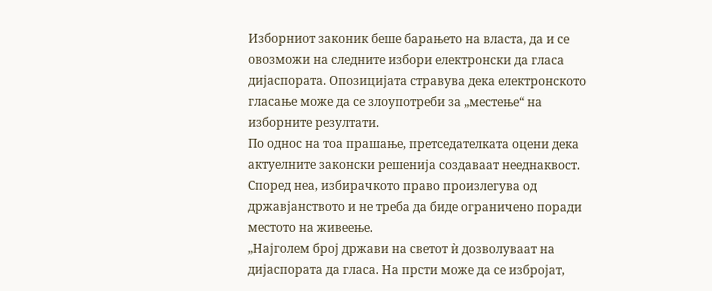Изборниот законик беше барањето на власта, да и се овозможи на следните избори електронски да гласа дијаспората. Опозицијата стравува дека електронското гласање може да се злоупотреби за „местење“ на изборните резултати.
По однос на тоа прашање, претседателката оцени дека актуелните законски решенија создаваат нееднаквост. Според неа, избирачкото право произлегува од државјанството и не треба да биде ограничено поради местото на живеење.
„Најголем број држави на светот ѝ дозволуваат на дијаспората да гласа. На прсти може да се избројат,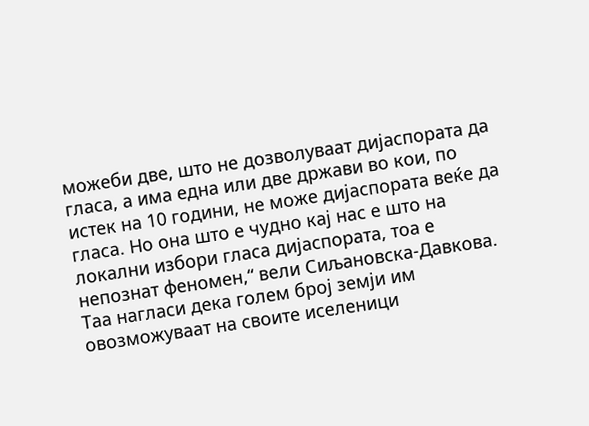можеби две, што не дозволуваат дијаспората да гласа, а има една или две држави во кои, по истек на 10 години, не може дијаспората веќе да гласа. Но она што е чудно кај нас е што на локални избори гласа дијаспората, тоа е непознат феномен,“ вели Сиљановска-Давкова.
Таа нагласи дека голем број земји им овозможуваат на своите иселеници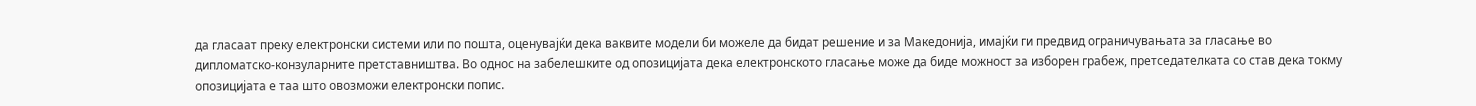да гласаат преку електронски системи или по пошта, оценувајќи дека ваквите модели би можеле да бидат решение и за Македонија, имајќи ги предвид ограничувањата за гласање во дипломатско-конзуларните претставништва. Во однос на забелешките од опозицијата дека електронското гласање може да биде можност за изборен грабеж, претседателката со став дека токму опозицијата е таа што овозможи електронски попис.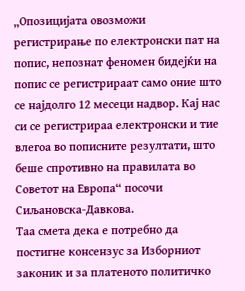„Опозицијата овозможи регистрирање по електронски пат на попис, непознат феномен бидејќи на попис се регистрираат само оние што се најдолго 12 месеци надвор. Кај нас си се регистрираа електронски и тие влегоа во пописните резултати, што беше спротивно на правилата во Советот на Европа“ посочи Сиљановска-Давкова.
Таа смета дека е потребно да постигне консензус за Изборниот законик и за платеното политичко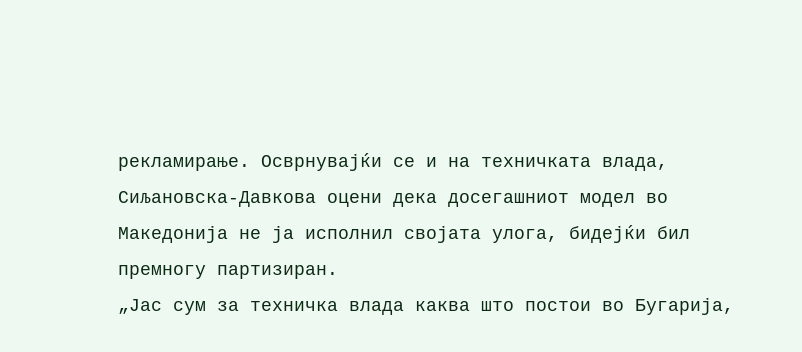рекламирање. Осврнувајќи се и на техничката влада, Сиљановска-Давкова оцени дека досегашниот модел во Македонија не ја исполнил својата улога, бидејќи бил премногу партизиран.
„Јас сум за техничка влада каква што постои во Бугарија,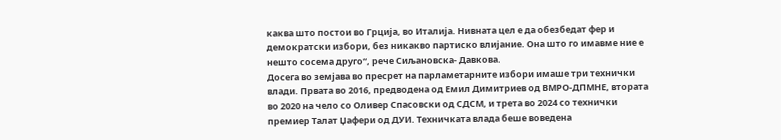каква што постои во Грција, во Италија. Нивната цел е да обезбедат фер и демократски избори, без никакво партиско влијание. Она што го имавме ние е нешто сосема друго“, рече Сиљановска- Давкова.
Досега во земјава во пресрет на парламетарните избори имаше три технички влади. Првата во 2016, предводена од Емил Димитриев од ВМРО-ДПМНЕ, втората во 2020 на чело со Оливер Спасовски од СДСМ, и трета во 2024 со технички премиер Талат Џафери од ДУИ. Техничката влада беше воведена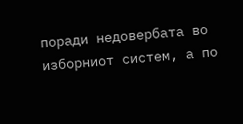поради недовербата во изборниот систем, а по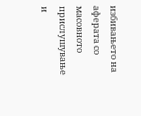избивањето на аферата со масовното прислушување и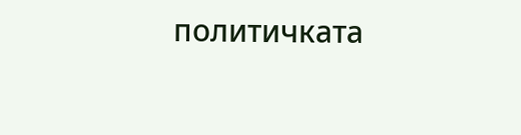политичката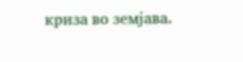криза во земјава.